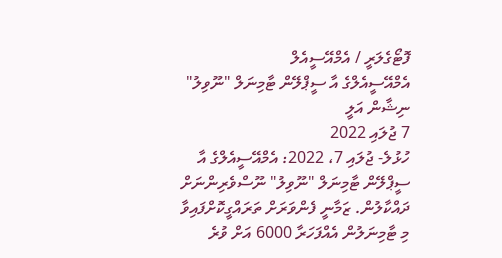ފޮޓޯގެލަރީ / އެމްއޭސީއެލް
އެމްއޭސީއެލްގެ އާ ސީޕްލޭން ޓާމިނަލް "ނޫވިލު"
ނިޝާން އަލީ
7 ޖުލައި 2022
ހުޅުލެ- ޖުލައި 7، 2022: އެމްއޭސީއެލްގެ އާ ސީޕްލޭން ޓާމިނަލް "ނޫވިލު" ނޫސްވެރިންނަށް ދައްކާލުން. ޒަމާނީ ފެންވަރަށް ތަރައްގީކޮށްފައިވާ މި ޓާމިނަލުން އެއްފަހަރާ 6000 އަށް ވުރެ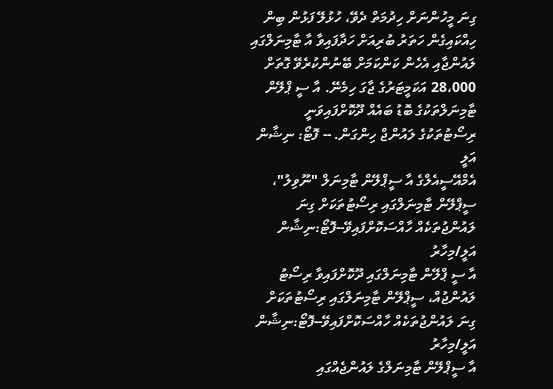ގިނަ މީހުންނަށް ހިދުމަތް ދެވޭ، ހުޅުލޭ ފަޅުން ބިން ހިއްކައިގެން ހަތަރު ބުރިއަށް ހަދާފައިވާ އާ ޓާމިނަލްގައި ލައުންޖާއި އެހެން ކަންކަމަށް ބޭނުންކުރެވޭ ގޮތަށް 28،000 އަކަމީޓަރުގެ ޖާގަ ހިމެނޭ. އާ ސީ ޕްލޭން ޓާމިނަލްތަކުގެ ބޮޑު ބައެއް ދޫކޮށްފައިވަނީ ރިސޯޓުތަކުގެ ލައުންޖް ހިންގަން. -- ފޮޓޯ: ނިޝާން އަލީ
އެމްއޭސީއެލްގެ އާ ސީޕްލޭން ޓާމިނަލް "ނޫވިލު"، ސީޕްލޭން ޓާމިނަލްގައި ރިސޯޓުތަކަށް ގިނަ ލައުންޖުތަކެއް ހާއްސަކޮށްފައިވޭ--ފޮޓޯ:ނިޝާން އަލީ/މިހާރު
އާ ސީ ޕްލޭން ޓާމިނަލްގައި ދޫކޮށްފައިވާ ރިސޯޓު ލައުންޖުއް، ސީޕްލޭން ޓާމިނަލްގައި ރިސޯޓުތަކަށް ގިނަ ލައުންޖުތަކެއް ހާއްސަކޮށްފައިވޭ--ފޮޓޯ:ނިޝާން އަލީ/މިހާރު
އާ ސީޕްލޭން ޓާމިނަލްގެ ލައުންޖެއްގައި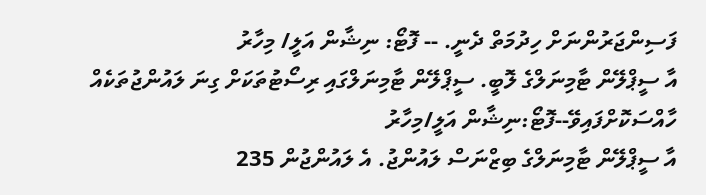ފަސިންޖަރުންނަށް ހިދުމަތް ދެނީ. -- ފޮޓޯ: ނިޝާން އަލީ/ މިހާރު
އާ ސީޕްލޭން ޓާމިނަލްގެ ލޮބީ. ސީޕްލޭން ޓާމިނަލްގައި ރިސޯޓުތަކަށް ގިނަ ލައުންޖުތަކެއް ހާއްސަކޮށްފައިވޭ--ފޮޓޯ:ނިޝާން އަލީ/މިހާރު
އާ ސީޕްލޭން ޓާމިނަލްގެ ބިޒްނަސް ލައުންޖު. އެ ލައުންޖުން 235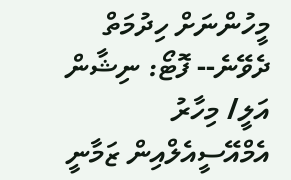މީހުންނަށް ހިދުމަތް ދެވޭނެ-- ފޮޓޯ: ނިޝާން އަލީ/ މިހާރު
އެމްއޭސީއެލްއިން ޒަމާނީ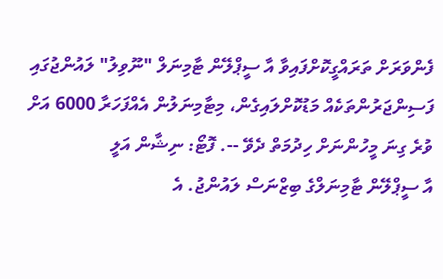ފެންވަރަށް ތަރައްގީކޮށްފައިވާ އާ ސީޕްލޭން ޓާމިނަލް "ނޫވިލު" ލައުންޖުގައި ފަސިންޖަރުންތަކެއް މަޑުކޮށްލައިގެން، މިޓާމިނަލުން އެއްފަހަރާ 6000 އަށް ވުރެ ގިނަ މީހުންނަށް ހިދުމަތް ދެވޭ --. ފޮޓޯ: ނިޝާން އަލީ
އާ ސީޕްލޭން ޓާމިނަލްގެ ބިޒްނަސް ލައުންޖު. އެ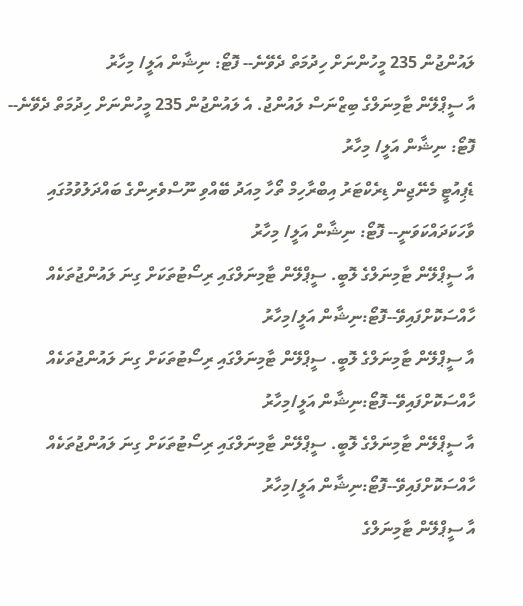ލައުންޖުން 235 މީހުންނަށް ހިދުމަތް ދެވޭނެ-- ފޮޓޯ: ނިޝާން އަލީ/ މިހާރު
އާ ސީޕްލޭން ޓާމިނަލްގެ ބިޒްނަސް ލައުންޖު. އެ ލައުންޖުން 235 މީހުންނަށް ހިދުމަތް ދެވޭނެ-- ފޮޓޯ: ނިޝާން އަލީ/ މިހާރު
ޑެޕިއުޓީ މެނޭޖިން ޑިރެކްޓަރު އިބްރާހިމް ތޯހާ މިއަދު ބޭއްވި ނޫސްވެރިންގެ ބައްދަލުވުމުގައި ވާހަކަދައްކަވަނީ-- ފޮޓޯ: ނިޝާން އަލީ/ މިހާރު
އާ ސީޕްލޭން ޓާމިނަލްގެ ލޮބީ. ސީޕްލޭން ޓާމިނަލްގައި ރިސޯޓުތަކަށް ގިނަ ލައުންޖުތަކެއް ހާއްސަކޮށްފައިވޭ--ފޮޓޯ:ނިޝާން އަލީ/މިހާރު
އާ ސީޕްލޭން ޓާމިނަލްގެ ލޮބީ. ސީޕްލޭން ޓާމިނަލްގައި ރިސޯޓުތަކަށް ގިނަ ލައުންޖުތަކެއް ހާއްސަކޮށްފައިވޭ--ފޮޓޯ:ނިޝާން އަލީ/މިހާރު
އާ ސީޕްލޭން ޓާމިނަލްގެ ލޮބީ. ސީޕްލޭން ޓާމިނަލްގައި ރިސޯޓުތަކަށް ގިނަ ލައުންޖުތަކެއް ހާއްސަކޮށްފައިވޭ--ފޮޓޯ:ނިޝާން އަލީ/މިހާރު
އާ ސީޕްލޭން ޓާމިނަލްގެ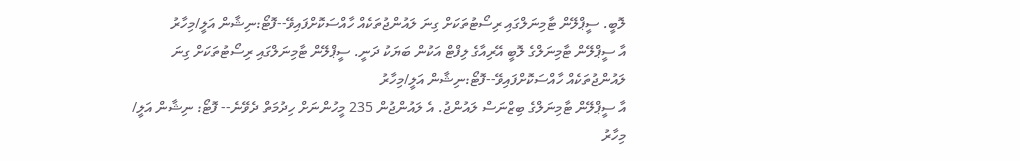ލޮބީ. ސީޕްލޭން ޓާމިނަލްގައި ރިސޯޓުތަކަށް ގިނަ ލައުންޖުތަކެއް ހާއްސަކޮށްފައިވޭ--ފޮޓޯ:ނިޝާން އަލީ/މިހާރު
އާ ސީޕްލޭން ޓާމިނަލްގެ ލޮބީ އޭރިއާގެ ލިފްޓް އަކުން ބަޔަކު ދަނީ. ސީޕްލޭން ޓާމިނަލްގައި ރިސޯޓުތަކަށް ގިނަ ލައުންޖުތަކެއް ހާއްސަކޮށްފައިވޭ--ފޮޓޯ:ނިޝާން އަލީ/މިހާރު
އާ ސީޕްލޭން ޓާމިނަލްގެ ބިޒްނަސް ލައުންޖު. އެ ލައުންޖުން 235 މީހުންނަށް ހިދުމަތް ދެވޭނެ-- ފޮޓޯ: ނިޝާން އަލީ/ މިހާރު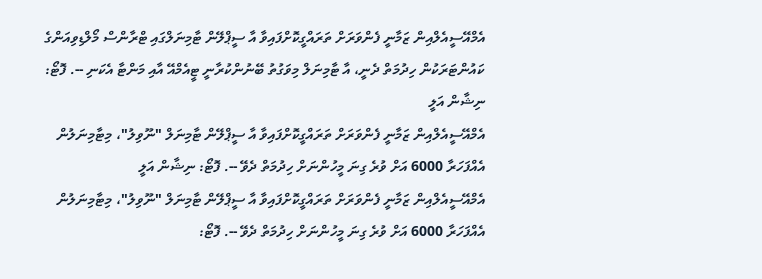އެމްއޭސީއެލްއިން ޒަމާނީ ފެންވަރަށް ތަރައްގީކޮށްފައިވާ އާ ސީޕްލޭން ޓާމިނަލްގައި ޓްރާންސް މޯލްޑިވިއަންގެ ކައުންޓަރަކުން ހިދުމަތް ދެނީ، އާ ޓާމިނަލް މިވަގުތު ބޭނުންކުރާނީ ޓީއެމްއޭ އާއި މަންޓާ އެކަނި --. ފޮޓޯ: ނިޝާން އަލީ
އެމްއޭސީއެލްއިން ޒަމާނީ ފެންވަރަށް ތަރައްގީކޮށްފައިވާ އާ ސީޕްލޭން ޓާމިނަލް "ނޫވިލު"، މިޓާމިނަލުން އެއްފަހަރާ 6000 އަށް ވުރެ ގިނަ މީހުންނަށް ހިދުމަތް ދެވޭ --. ފޮޓޯ: ނިޝާން އަލީ
އެމްއޭސީއެލްއިން ޒަމާނީ ފެންވަރަށް ތަރައްގީކޮށްފައިވާ އާ ސީޕްލޭން ޓާމިނަލް "ނޫވިލު"، މިޓާމިނަލުން އެއްފަހަރާ 6000 އަށް ވުރެ ގިނަ މީހުންނަށް ހިދުމަތް ދެވޭ --. ފޮޓޯ: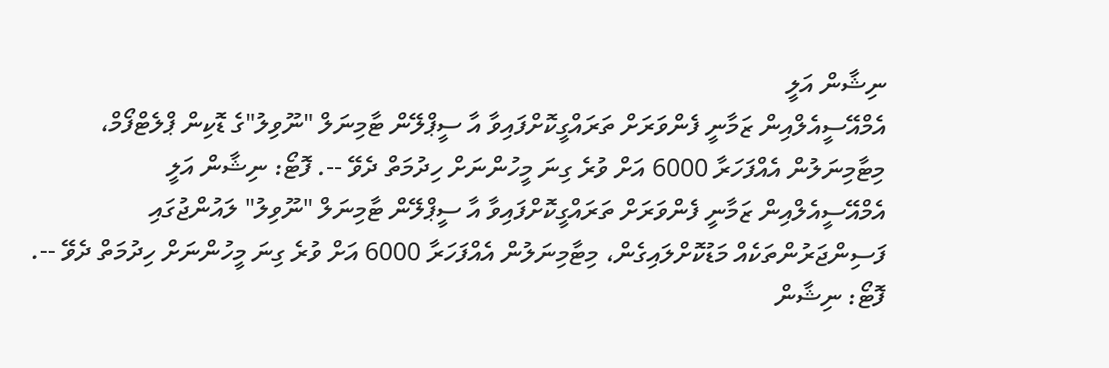ނިޝާން އަލީ
އެމްއޭސީއެލްއިން ޒަމާނީ ފެންވަރަށް ތަރައްގީކޮށްފައިވާ އާ ސީޕްލޭން ޓާމިނަލް "ނޫވިލު"ގެ ޑޮކިން ޕްލެޓްފޯމް، މިޓާމިނަލުން އެއްފަހަރާ 6000 އަށް ވުރެ ގިނަ މީހުންނަށް ހިދުމަތް ދެވޭ --. ފޮޓޯ: ނިޝާން އަލީ
އެމްއޭސީއެލްއިން ޒަމާނީ ފެންވަރަށް ތަރައްގީކޮށްފައިވާ އާ ސީޕްލޭން ޓާމިނަލް "ނޫވިލު" ލައުންޖުގައި ފަސިންޖަރުންތަކެއް މަޑުކޮށްލައިގެން، މިޓާމިނަލުން އެއްފަހަރާ 6000 އަށް ވުރެ ގިނަ މީހުންނަށް ހިދުމަތް ދެވޭ --. ފޮޓޯ: ނިޝާން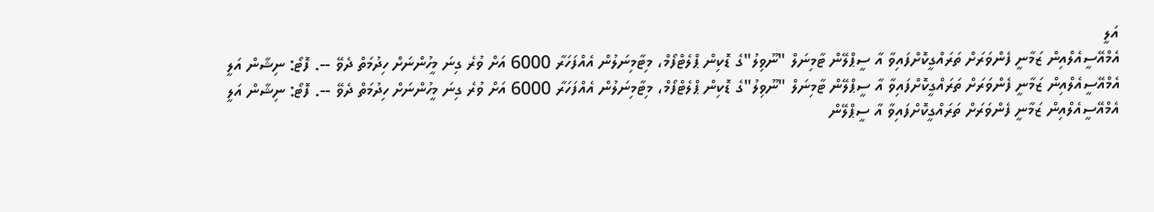އަލީ
އެމްއޭސީއެލްއިން ޒަމާނީ ފެންވަރަށް ތަރައްގީކޮށްފައިވާ އާ ސީޕްލޭން ޓާމިނަލް "ނޫވިލު"ގެ ޑޮކިން ޕްލެޓްފޯމް، މިޓާމިނަލުން އެއްފަހަރާ 6000 އަށް ވުރެ ގިނަ މީހުންނަށް ހިދުމަތް ދެވޭ --. ފޮޓޯ: ނިޝާން އަލީ
އެމްއޭސީއެލްއިން ޒަމާނީ ފެންވަރަށް ތަރައްގީކޮށްފައިވާ އާ ސީޕްލޭން ޓާމިނަލް "ނޫވިލު"ގެ ޑޮކިން ޕްލެޓްފޯމް، މިޓާމިނަލުން އެއްފަހަރާ 6000 އަށް ވުރެ ގިނަ މީހުންނަށް ހިދުމަތް ދެވޭ --. ފޮޓޯ: ނިޝާން އަލީ
އެމްއޭސީއެލްއިން ޒަމާނީ ފެންވަރަށް ތަރައްގީކޮށްފައިވާ އާ ސީޕްލޭން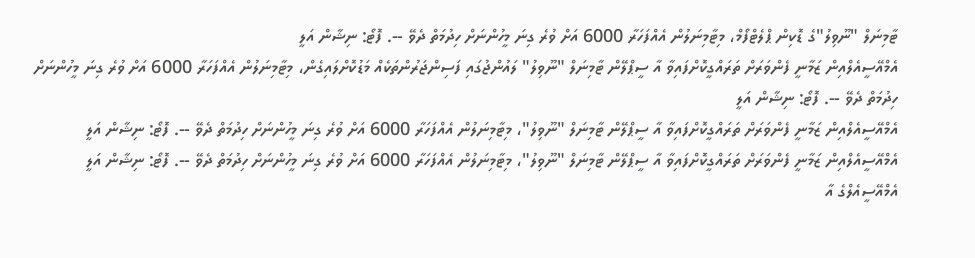ޓާމިނަލް "ނޫވިލު"ގެ ޑޮކިން ޕްލެޓްފޯމް، މިޓާމިނަލުން އެއްފަހަރާ 6000 އަށް ވުރެ ގިނަ މީހުންނަށް ހިދުމަތް ދެވޭ --. ފޮޓޯ: ނިޝާން އަލީ
އެމްއޭސީއެލްއިން ޒަމާނީ ފެންވަރަށް ތަރައްގީކޮށްފައިވާ އާ ސީޕްލޭން ޓާމިނަލް "ނޫވިލު" ލައުންޖުގައި ފަސިންޖަރުންތަކެއް މަޑުކޮށްލައިގެން، މިޓާމިނަލުން އެއްފަހަރާ 6000 އަށް ވުރެ ގިނަ މީހުންނަށް ހިދުމަތް ދެވޭ --. ފޮޓޯ: ނިޝާން އަލީ
އެމްއޭސީއެލްއިން ޒަމާނީ ފެންވަރަށް ތަރައްގީކޮށްފައިވާ އާ ސީޕްލޭން ޓާމިނަލް "ނޫވިލު"، މިޓާމިނަލުން އެއްފަހަރާ 6000 އަށް ވުރެ ގިނަ މީހުންނަށް ހިދުމަތް ދެވޭ --. ފޮޓޯ: ނިޝާން އަލީ
އެމްއޭސީއެލްއިން ޒަމާނީ ފެންވަރަށް ތަރައްގީކޮށްފައިވާ އާ ސީޕްލޭން ޓާމިނަލް "ނޫވިލު"، މިޓާމިނަލުން އެއްފަހަރާ 6000 އަށް ވުރެ ގިނަ މީހުންނަށް ހިދުމަތް ދެވޭ --. ފޮޓޯ: ނިޝާން އަލީ
އެމްއޭސީއެލްގެ އާ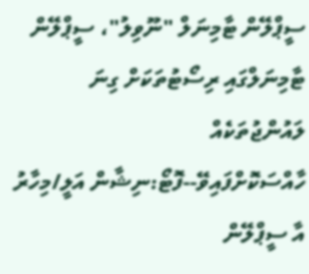ސީޕްލޭން ޓާމިނަލް "ނޫވިލު"، ސީޕްލޭން ޓާމިނަލްގައި ރިސޯޓުތަކަށް ގިނަ ލައުންޖުތަކެއް ހާއްސަކޮށްފައިވޭ--ފޮޓޯ:ނިޝާން އަލީ/މިހާރު
އާ ސީޕްލޭން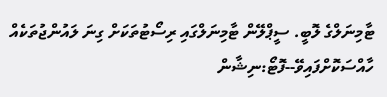ޓާމިނަލްގެ ލޮބީ. ސީޕްލޭން ޓާމިނަލްގައި ރިސޯޓުތަކަށް ގިނަ ލައުންޖުތަކެއް ހާއްސަކޮށްފައިވޭ--ފޮޓޯ:ނިޝާން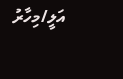އަލީ/މިހާރު